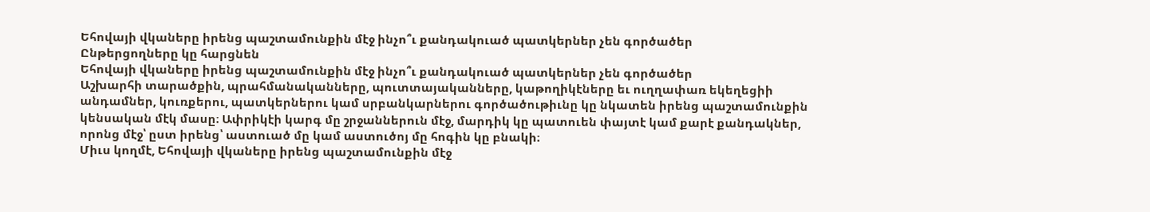Եհովայի վկաները իրենց պաշտամունքին մէջ ինչո՞ւ քանդակուած պատկերներ չեն գործածեր
Ընթերցողները կը հարցնեն
Եհովայի վկաները իրենց պաշտամունքին մէջ ինչո՞ւ քանդակուած պատկերներ չեն գործածեր
Աշխարհի տարածքին, պրահմանականները, պուտտայականները, կաթողիկէները եւ ուղղափառ եկեղեցիի անդամներ, կուռքերու, պատկերներու կամ սրբանկարներու գործածութիւնը կը նկատեն իրենց պաշտամունքին կենսական մէկ մասը։ Ափրիկէի կարգ մը շրջաններուն մէջ, մարդիկ կը պատուեն փայտէ կամ քարէ քանդակներ, որոնց մէջ՝ ըստ իրենց՝ աստուած մը կամ աստուծոյ մը հոգին կը բնակի։
Միւս կողմէ, Եհովայի վկաները իրենց պաշտամունքին մէջ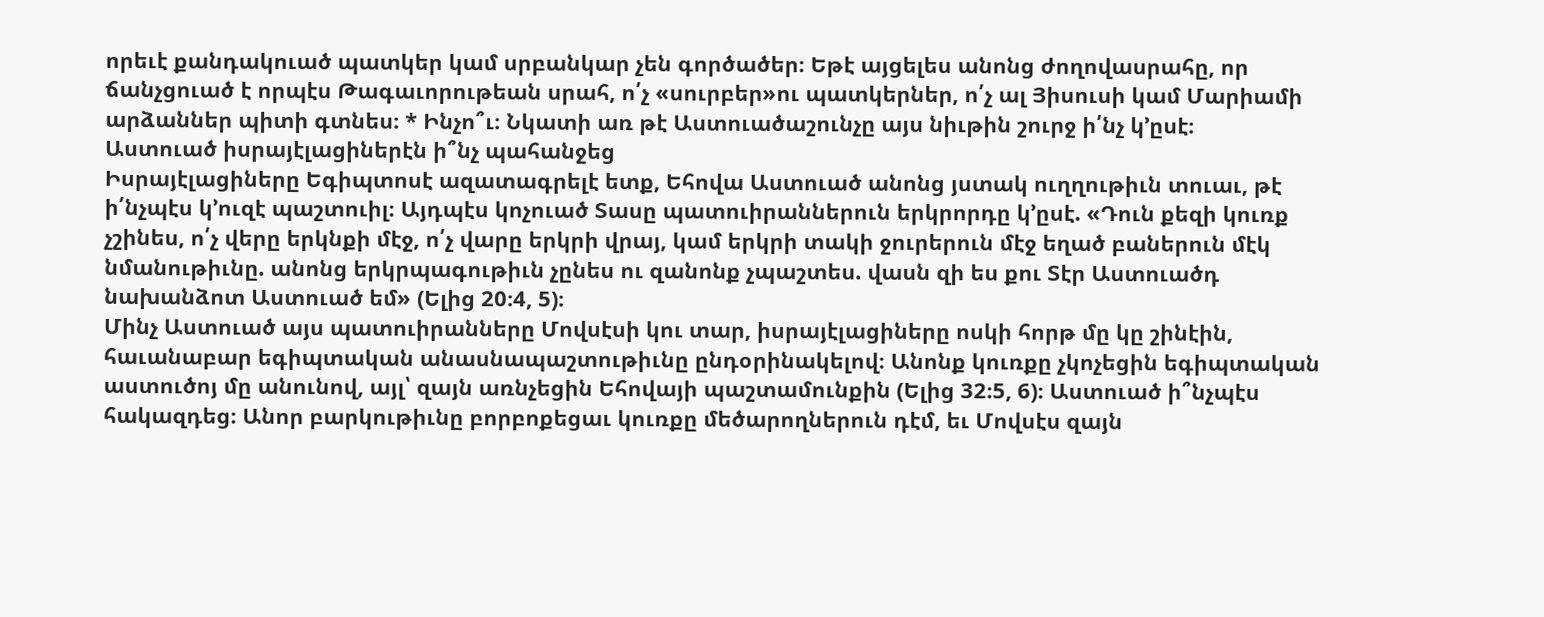որեւէ քանդակուած պատկեր կամ սրբանկար չեն գործածեր։ Եթէ այցելես անոնց ժողովասրահը, որ ճանչցուած է որպէս Թագաւորութեան սրահ, ո՛չ «սուրբեր»ու պատկերներ, ո՛չ ալ Յիսուսի կամ Մարիամի արձաններ պիտի գտնես։ * Ինչո՞ւ։ Նկատի առ թէ Աստուածաշունչը այս նիւթին շուրջ ի՛նչ կ’ըսէ։
Աստուած իսրայէլացիներէն ի՞նչ պահանջեց
Իսրայէլացիները Եգիպտոսէ ազատագրելէ ետք, Եհովա Աստուած անոնց յստակ ուղղութիւն տուաւ, թէ ի՛նչպէս կ’ուզէ պաշտուիլ։ Այդպէս կոչուած Տասը պատուիրաններուն երկրորդը կ’ըսէ. «Դուն քեզի կուռք չշինես, ո՛չ վերը երկնքի մէջ, ո՛չ վարը երկրի վրայ, կամ երկրի տակի ջուրերուն մէջ եղած բաներուն մէկ նմանութիւնը. անոնց երկրպագութիւն չընես ու զանոնք չպաշտես. վասն զի ես քու Տէր Աստուածդ նախանձոտ Աստուած եմ» (Ելից 20։4, 5)։
Մինչ Աստուած այս պատուիրանները Մովսէսի կու տար, իսրայէլացիները ոսկի հորթ մը կը շինէին, հաւանաբար եգիպտական անասնապաշտութիւնը ընդօրինակելով։ Անոնք կուռքը չկոչեցին եգիպտական աստուծոյ մը անունով, այլ՝ զայն առնչեցին Եհովայի պաշտամունքին (Ելից 32։5, 6)։ Աստուած ի՞նչպէս հակազդեց։ Անոր բարկութիւնը բորբոքեցաւ կուռքը մեծարողներուն դէմ, եւ Մովսէս զայն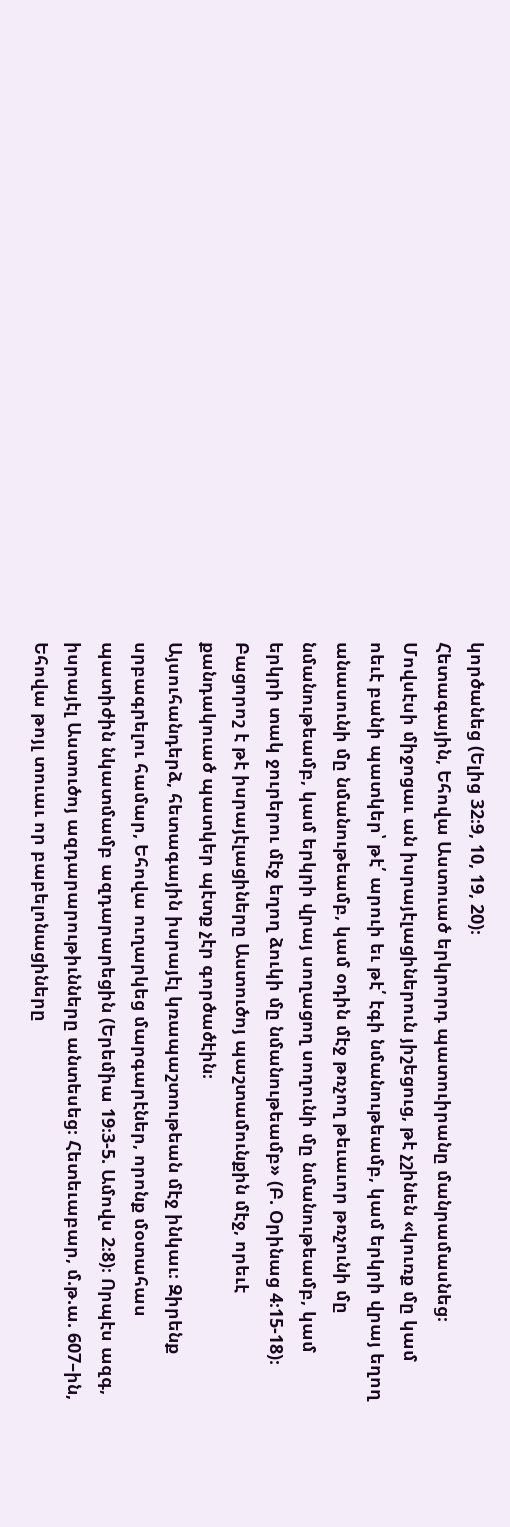կործանեց (Ելից 32։9, 10, 19, 20)։
Հետագային, Եհովա Աստուած երկրորդ պատուիրանը մանրամասնեց։ Մովսէսի միջոցաւ ան իսրայէլացիներուն յիշեցուց, թէ չշինեն «կուռք մը կամ ոեւէ բանի պատկեր՝ թէ՛ արուի եւ թէ՛ էգի նմանութեամբ, կամ երկրի վրայ եղող անասունի մը նմանութեամբ, կամ օդին մէջ թռչող թեւաւոր թռչունի մը նմանութեամբ, կամ երկրի վրայ սողացող սողունի մը նմանութեամբ, կամ երկրի տակ ջուրերու մէջ եղող ձուկի մը նմանութեամբ» (Բ. Օրինաց 4։15-18)։ Բացորոշ է թէ իսրայէլացիները Աստուծոյ պաշտամունքին մէջ, որեւէ քանդակուած պատկեր պէտք չէր գործածէին։
Այսուհանդերձ, հետագային իսրայէլ կռապաշտութեան մէջ ինկաւ։ Զիրենք սրբագրելու համար, Եհովա ուղարկեց մարգարէներ, որոնք մօտահաս պատիժին նկատմամբ ազդարարեցին (Երեմիա 19։3-5. Ամովս 2։8)։ Որպէս ազգ, իսրայէլ Աստուծոյ ազդարարութիւնները անտեսեց։ Հետեւաբար, մ.թ.ա. 607–ին, Եհովա թոյլ տուաւ որ բաբելոնացիները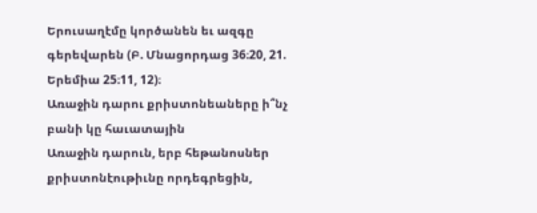Երուսաղէմը կործանեն եւ ազգը գերեվարեն (Բ. Մնացորդաց 36։20, 21. Երեմիա 25։11, 12)։
Առաջին դարու քրիստոնեաները ի՞նչ բանի կը հաւատային
Առաջին դարուն, երբ հեթանոսներ քրիստոնէութիւնը որդեգրեցին,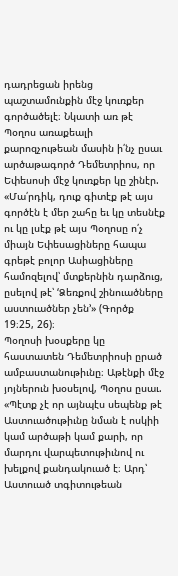դադրեցան իրենց պաշտամունքին մէջ կուռքեր գործածելէ։ Նկատի առ թէ Պօղոս առաքեալի քարոզչութեան մասին ի՛նչ ըսաւ արծաթագործ Դեմետրիոս, որ Եփեսոսի մէջ կուռքեր կը շինէր. «Մա՛րդիկ, դուք գիտէք թէ այս գործէն է մեր շահը եւ կը տեսնէք ու կը լսէք թէ այս Պօղոսը ո՛չ միայն Եփեսացիները հապա գրեթէ բոլոր Ասիացիները համոզելով՝ մտքերնին դարձուց, ըսելով թէ՝ ‘Ձեռքով շինուածները աստուածներ չեն’» (Գործք 19։25, 26)։
Պօղոսի խօսքերը կը հաստատեն Դեմետրիոսի ըրած ամբաստանութիւնը։ Աթէնքի մէջ յոյներուն խօսելով, Պօղոս ըսաւ. «Պէտք չէ որ այնպէս սեպենք թէ Աստուածութիւնը նման է ոսկիի կամ արծաթի կամ քարի, որ մարդու վարպետութիւնով ու խելքով քանդակուած է։ Արդ՝ Աստուած տգիտութեան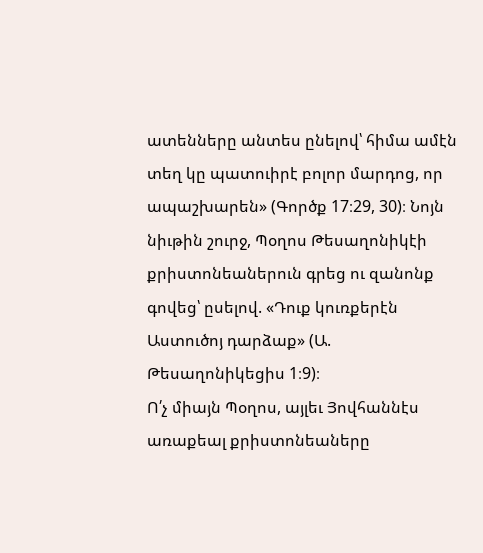ատենները անտես ընելով՝ հիմա ամէն տեղ կը պատուիրէ բոլոր մարդոց, որ ապաշխարեն» (Գործք 17։29, 30)։ Նոյն նիւթին շուրջ, Պօղոս Թեսաղոնիկէի քրիստոնեաներուն գրեց ու զանոնք գովեց՝ ըսելով. «Դուք կուռքերէն Աստուծոյ դարձաք» (Ա. Թեսաղոնիկեցիս 1։9)։
Ո՛չ միայն Պօղոս, այլեւ Յովհաննէս առաքեալ քրիստոնեաները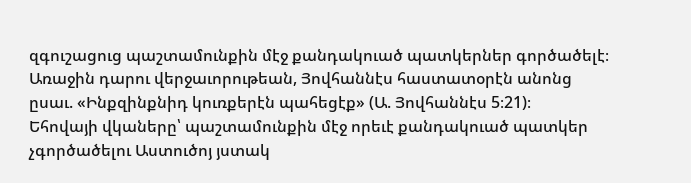զգուշացուց պաշտամունքին մէջ քանդակուած պատկերներ գործածելէ։ Առաջին դարու վերջաւորութեան, Յովհաննէս հաստատօրէն անոնց ըսաւ. «Ինքզինքնիդ կուռքերէն պահեցէք» (Ա. Յովհաննէս 5։21)։
Եհովայի վկաները՝ պաշտամունքին մէջ որեւէ քանդակուած պատկեր չգործածելու Աստուծոյ յստակ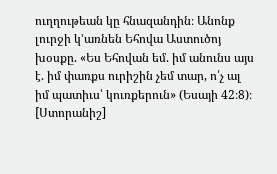ուղղութեան կը հնազանդին։ Անոնք լուրջի կ’առնեն Եհովա Աստուծոյ խօսքը. «Ես Եհովան եմ. իմ անունս այս է. իմ փառքս ուրիշին չեմ տար, ո՛չ ալ իմ պատիւս՝ կուռքերուն» (Եսայի 42։8)։
[Ստորանիշ]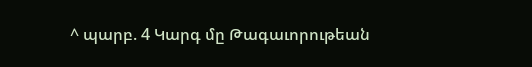^ պարբ. 4 Կարգ մը Թագաւորութեան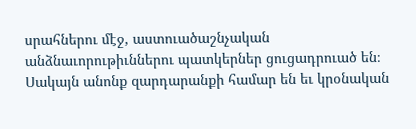սրահներու մէջ, աստուածաշնչական անձնաւորութիւններու պատկերներ ցուցադրուած են։ Սակայն անոնք զարդարանքի համար են եւ կրօնական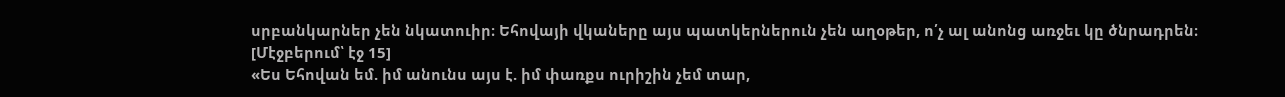սրբանկարներ չեն նկատուիր։ Եհովայի վկաները այս պատկերներուն չեն աղօթեր, ո՛չ ալ անոնց առջեւ կը ծնրադրեն։
[Մէջբերում՝ էջ 15]
«Ես Եհովան եմ. իմ անունս այս է. իմ փառքս ուրիշին չեմ տար,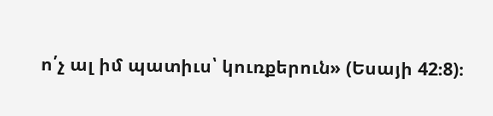ո՛չ ալ իմ պատիւս՝ կուռքերուն» (Եսայի 42։8)։